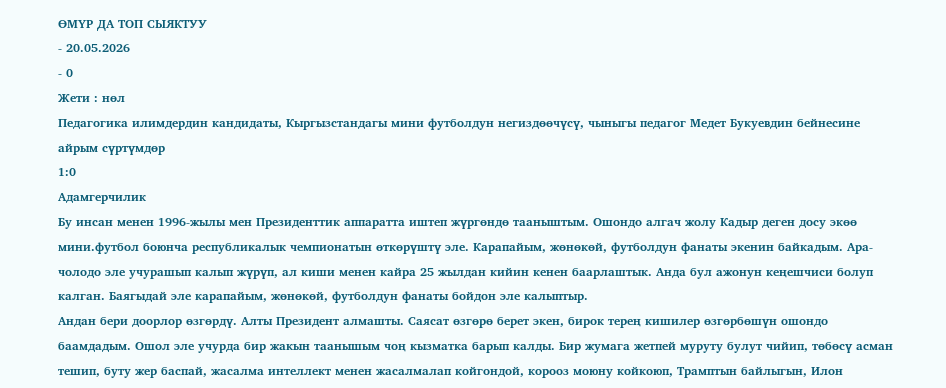ӨМҮР ДА ТОП СЫЯКТУУ
- 20.05.2026
- 0
Жети : нөл
Педагогика илимдердин кандидаты, Кыргызстандагы мини футболдун негиздөөчүсү, чыныгы педагог Медет Букуевдин бейнесине айрым сүртүмдөр
1:0
Адамгерчилик
Бу инсан менен 1996-жылы мен Президенттик аппаратта иштеп жүргөндө тааныштым. Ошондо алгач жолу Кадыр деген досу экөө мини.футбол боюнча республикалык чемпионатын өткөрүштү эле. Карапайым, жөнөкөй, футболдун фанаты экенин байкадым. Ара-чолодо эле учурашып калып жүрүп, ал киши менен кайра 25 жылдан кийин кенен баарлаштык. Анда бул ажонун кеңешчиси болуп калган. Баягыдай эле карапайым, жөнөкөй, футболдун фанаты бойдон эле калыптыр.
Андан бери доорлор өзгөрдү. Алты Президент алмашты. Саясат өзгөрө берет экен, бирок терең кишилер өзгөрбөшүн ошондо баамдадым. Ошол эле учурда бир жакын таанышым чоң кызматка барып калды. Бир жумага жетпей муруту булут чийип, төбөсү асман тешип, буту жер баспай, жасалма интеллект менен жасалмалап койгондой, корооз моюну койкоюп, Трамптын байлыгын, Илон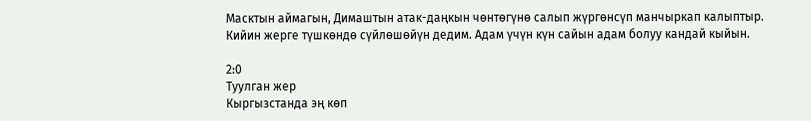Масктын аймагын, Димаштын атак-даңкын чөнтөгүнө салып жүргөнсүп манчыркап калыптыр. Кийин жерге түшкөндө сүйлөшөйүн дедим. Адам үчүн күн сайын адам болуу кандай кыйын.

2:0
Туулган жер
Кыргызстанда эң көп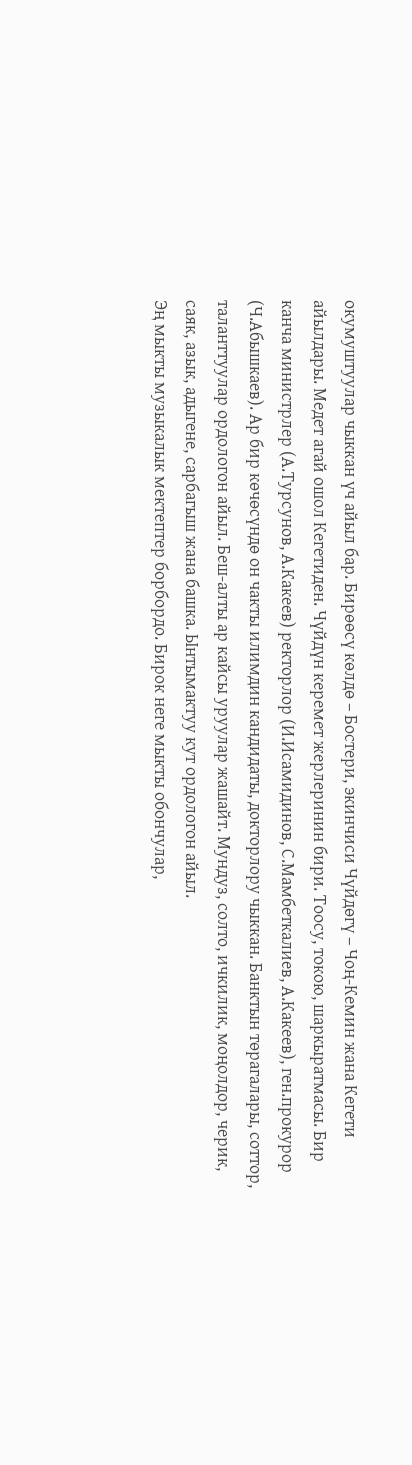окумуштуулар чыккан үч айыл бар. Бирөөсү көлдө – Бостери, экинчиси Чүйдөгү – Чоң-Кемин жана Кегети айылдары. Медет агай ошол Кегетиден. Чүйдүн керемет жерлеринин бири. Тоосу, токою, шаркыратмасы. Бир канча министрлер (А.Турсунов, А.Какеев) ректорлор (И.Исамидинов, С.Мамбеткалиев, А.Какеев), ген.прокурор (Ч.Абышкаев). Ар бир көчөсүндө он чакты илимдин кандидаты, докторлору чыккан. Банктын төрагалары, соттор, таланттуулар ордологон айыл. Беш-алты ар кайсы уруулар жашайт. Мундуз, солто, ичкилик, моңолдор, черик, саяк, азык, адыгене, сарбагыш жана башка. Ынтымактуу кут ордологон айыл.
Эң мыкты музыкалык мектептер борбордо. Бирок неге мыкты обончулар,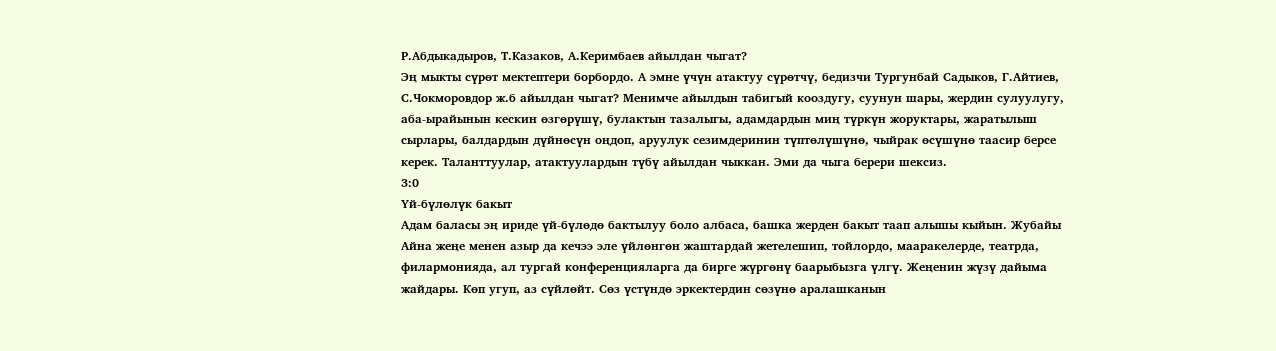Р.Абдыкадыров, Т.Казаков, А.Керимбаев айылдан чыгат?
Эң мыкты сүрөт мектептери борбордо. А эмне үчүн атактуу сүрөтчү, бедизчи Тургунбай Садыков, Г.Айтиев, С.Чокморовдор ж.б айылдан чыгат? Менимче айылдын табигый кооздугу, суунун шары, жердин сулуулугу, аба-ырайынын кескин өзгөрүшү, булактын тазалыгы, адамдардын миң түркүн жоруктары, жаратылыш сырлары, балдардын дүйнөсүн оңдоп, аруулук сезимдеринин түптөлүшүнө, чыйрак өсүшүнө таасир берсе керек. Таланттуулар, атактуулардын түбү айылдан чыккан. Эми да чыга берери шексиз.
3:0
Үй-бүлөлүк бакыт
Адам баласы эң ириде үй-бүлөдө бактылуу боло албаса, башка жерден бакыт таап алышы кыйын. Жубайы Айна жеңе менен азыр да кечээ эле үйлөнгөн жаштардай жетелешип, тойлордо, мааракелерде, театрда, филармонияда, ал тургай конференцияларга да бирге жүргөнү баарыбызга үлгү. Жеңенин жүзү дайыма жайдары. Көп угуп, аз сүйлөйт. Сөз үстүндө эркектердин сөзүнө аралашканын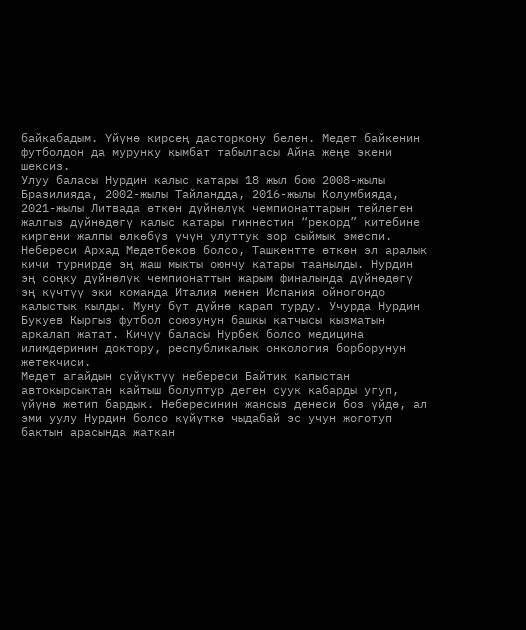байкабадым. Үйүнө кирсең дасторкону белен. Медет байкенин футболдон да мурунку кымбат табылгасы Айна жеңе экени шексиз.
Улуу баласы Нурдин калыс катары 18 жыл бою 2008-жылы Бразилияда, 2002-жылы Тайландда, 2016-жылы Колумбияда, 2021-жылы Литвада өткөн дүйнөлүк чемпионаттарын тейлеген жалгыз дүйнөдөгү калыс катары гиннестин “рекорд” китебине киргени жалпы өлкөбүз үчүн улуттук зор сыймык эмеспи. Небереси Архад Медетбеков болсо, Ташкентте өткөн эл аралык кичи турнирде эң жаш мыкты оюнчу катары таанылды. Нурдин эң соңку дүйнөлүк чемпионаттын жарым финалында дүйнөдөгү эң күчтүү эки команда Италия менен Испания ойногондо калыстык кылды. Муну бүт дүйнө карап турду. Учурда Нурдин Букуев Кыргыз футбол союзунун башкы катчысы кызматын аркалап жатат. Кичүү баласы Нурбек болсо медицина илимдеринин доктору, республикалык онкология борборунун жетекчиси.
Медет агайдын сүйүктүү небереси Байтик капыстан автокырсыктан кайтыш болуптур деген суук кабарды угуп, үйүнө жетип бардык. Небересинин жансыз денеси боз үйдө, ал эми уулу Нурдин болсо күйүткө чыдабай эс учун жоготуп бактын арасында жаткан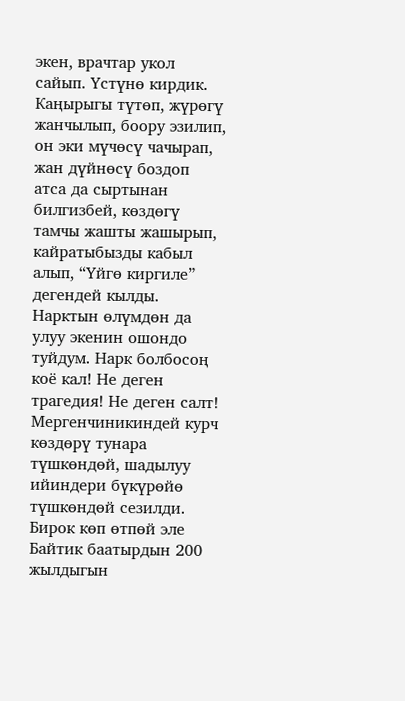экен, врачтар укол сайып. Үстүнө кирдик. Каңырыгы түтөп, жүрөгү жанчылып, боору эзилип, он эки мүчөсү чачырап, жан дүйнөсү боздоп атса да сыртынан билгизбей, көздөгү тамчы жашты жашырып, кайратыбызды кабыл алып, “Үйгө киргиле” дегендей кылды. Нарктын өлүмдөн да улуу экенин ошондо туйдум. Нарк болбосоң коё кал! Не деген трагедия! Не деген салт! Мергенчиникиндей курч көздөрү тунара түшкөндөй, шадылуу ийиндери бүкүрөйө түшкөндөй сезилди. Бирок көп өтпөй эле Байтик баатырдын 200 жылдыгын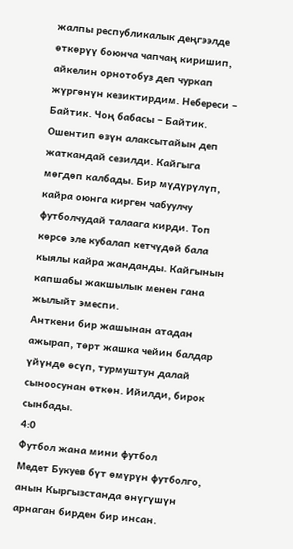жалпы республикалык деңгээлде өткөрүү боюнча чапчаң киришип, айкелин орнотобуз деп чуркап жүргөнүн кезиктирдим. Небереси – Байтик. Чоң бабасы – Байтик. Ошентип өзүн алаксытайын деп жаткандай сезилди. Кайгыга мөгдөп калбады. Бир мүдүрүлүп, кайра оюнга кирген чабуулчу футболчудай талаага кирди. Топ көрсө эле кубалап кетчүдөй бала кыялы кайра жанданды. Кайгынын капшабы жакшылык менен гана жылыйт эмеспи.
Анткени бир жашынан атадан ажырап, төрт жашка чейин балдар үйүндө өсүп, турмуштун далай сыноосунан өткөн. Ийилди, бирок сынбады.
4:0
Футбол жана мини футбол
Медет Букуев бүт өмүрүн футболго, анын Кыргызстанда өнүгүшүн арнаган бирден бир инсан.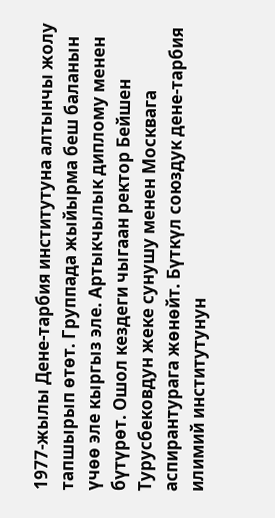1977-жылы Дене-тарбия институтуна алтынчы жолу тапшырып өтөт. Группада жыйырма беш баланын үчөө эле кыргыз эле. Артыкчылык диплому менен бүтүрөт. Ошол кездеги чыгаан ректор Бейшен Турусбековдун жеке сунушу менен Москвага аспирантурага жөнөйт. Бүткүл союздук дене-тарбия илимий институтунун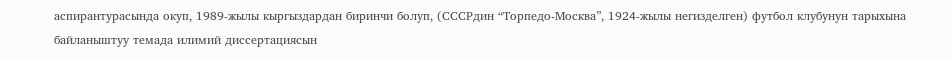аспирантурасында окуп, 1989-жылы кыргыздардан биринчи болуп, (СССРдин “Торпедо-Москва”, 1924-жылы негизделген) футбол клубунун тарыхына байланыштуу темада илимий диссертациясын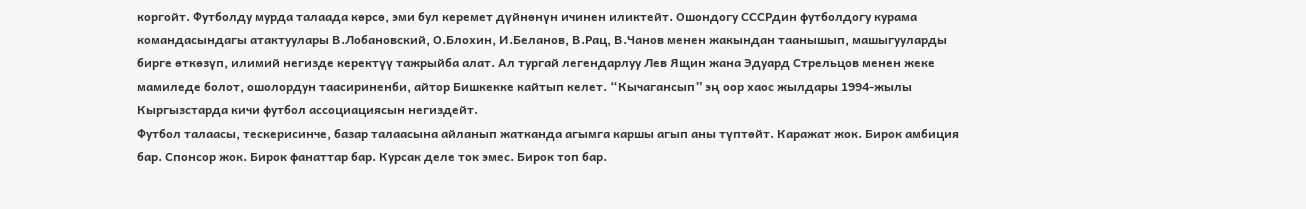коргойт. Футболду мурда талаада көрсө, эми бул керемет дүйнөнүн ичинен иликтейт. Ошондогу СССРдин футболдогу курама командасындагы атактуулары В.Лобановский, О.Блохин, И.Беланов, В.Рац, В.Чанов менен жакындан таанышып, машыгууларды бирге өткөзүп, илимий негизде керектүү тажрыйба алат. Ал тургай легендарлуу Лев Ящин жана Эдуард Стрельцов менен жеке мамиледе болот, ошолордун таасириненби, айтор Бишкекке кайтып келет. “Кычагансып” эң оор хаос жылдары 1994-жылы Кыргызстарда кичи футбол ассоциациясын негиздейт.
Футбол талаасы, тескерисинче, базар талаасына айланып жатканда агымга каршы агып аны түптөйт. Каражат жок. Бирок амбиция бар. Спонсор жок. Бирок фанаттар бар. Курсак деле ток эмес. Бирок топ бар.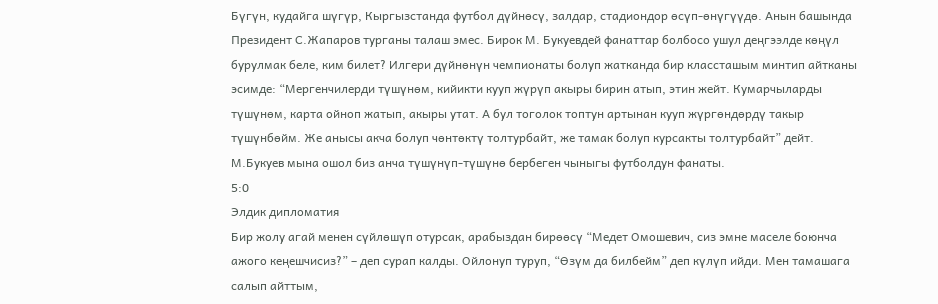Бүгүн, кудайга шүгүр, Кыргызстанда футбол дүйнөсү, залдар, стадиондор өсүп-өнүгүүдө. Анын башында Президент С.Жапаров турганы талаш эмес. Бирок М. Букуевдей фанаттар болбосо ушул деңгээлде көңүл бурулмак беле, ким билет? Илгери дүйнөнүн чемпионаты болуп жатканда бир классташым минтип айтканы эсимде: “Мергенчилерди түшүнөм, кийикти кууп жүрүп акыры бирин атып, этин жейт. Кумарчыларды түшүнөм, карта ойноп жатып, акыры утат. А бул тоголок топтун артынан кууп жүргөндөрдү такыр түшүнбөйм. Же анысы акча болуп чөнтөктү толтурбайт, же тамак болуп курсакты толтурбайт” дейт. М.Букуев мына ошол биз анча түшүнүп-түшүнө бербеген чыныгы футболдун фанаты.
5:0
Элдик дипломатия
Бир жолу агай менен сүйлөшүп отурсак, арабыздан бирөөсү “Медет Омошевич, сиз эмне маселе боюнча ажого кеңешчисиз?” – деп сурап калды. Ойлонуп туруп, “Өзүм да билбейм” деп күлүп ийди. Мен тамашага салып айттым,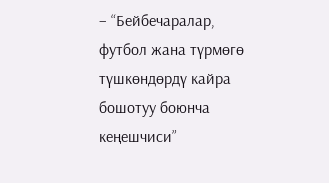– “Бейбечаралар, футбол жана түрмөгө түшкөндөрдү кайра бошотуу боюнча кеңешчиси”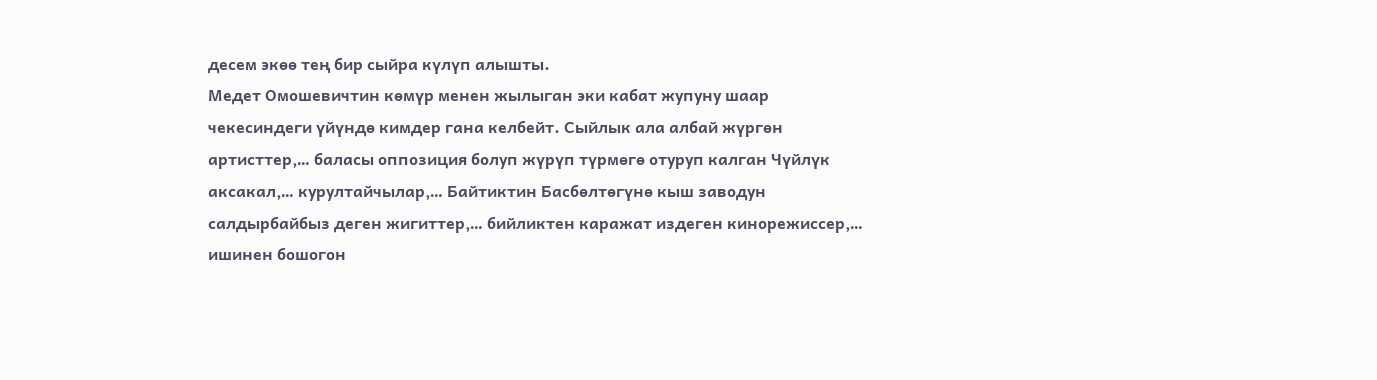десем экөө тең бир сыйра күлүп алышты.
Медет Омошевичтин көмүр менен жылыган эки кабат жупуну шаар чекесиндеги үйүндө кимдер гана келбейт. Сыйлык ала албай жүргөн артисттер,… баласы оппозиция болуп жүрүп түрмөгө отуруп калган Чүйлүк аксакал,… курултайчылар,… Байтиктин Басбөлтөгүнө кыш заводун салдырбайбыз деген жигиттер,… бийликтен каражат издеген кинорежиссер,… ишинен бошогон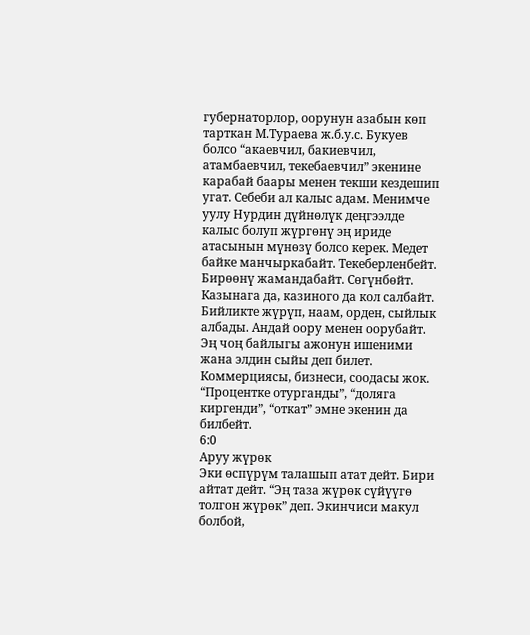губернаторлор, оорунун азабын көп тарткан М.Тураева ж.б.у.с. Букуев болсо “акаевчил, бакиевчил, атамбаевчил, текебаевчил” экенине карабай баары менен текши кездешип угат. Себеби ал калыс адам. Менимче уулу Нурдин дүйнөлүк деңгээлде калыс болуп жүргөнү эң ириде атасынын мүнөзү болсо керек. Медет байке манчыркабайт. Текеберленбейт. Бирөөнү жамандабайт. Сөгүнбөйт. Казынага да, казиного да кол салбайт. Бийликте жүрүп, наам, орден, сыйлык албады. Андай оору менен оорубайт. Эң чоң байлыгы ажонун ишеними жана элдин сыйы деп билет. Коммерциясы, бизнеси, соодасы жок. “Процентке отурганды”, “доляга киргенди”, “откат” эмне экенин да билбейт.
6:0
Аруу жүрөк
Эки өспүрүм талашып атат дейт. Бири айтат дейт. “Эң таза жүрөк сүйүүгө толгон жүрөк” деп. Экинчиси макул болбой,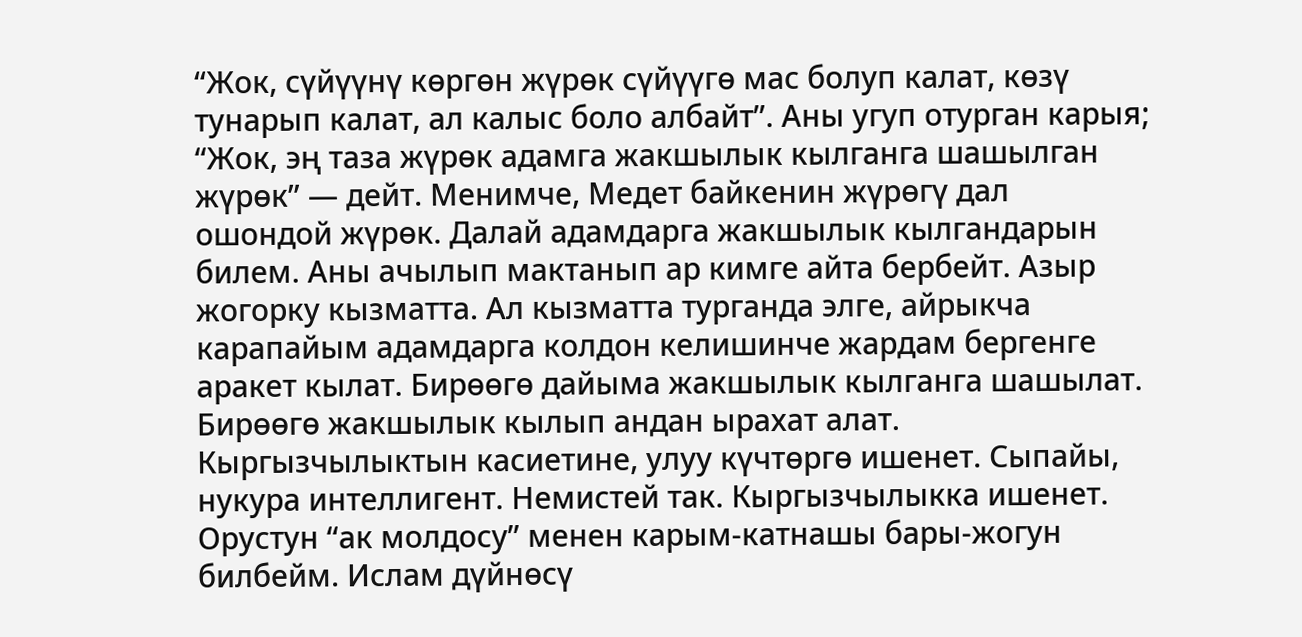“Жок, сүйүүнү көргөн жүрөк сүйүүгө мас болуп калат, көзү тунарып калат, ал калыс боло албайт”. Аны угуп отурган карыя; “Жок, эң таза жүрөк адамга жакшылык кылганга шашылган жүрөк” — дейт. Менимче, Медет байкенин жүрөгү дал ошондой жүрөк. Далай адамдарга жакшылык кылгандарын билем. Аны ачылып мактанып ар кимге айта бербейт. Азыр жогорку кызматта. Ал кызматта турганда элге, айрыкча карапайым адамдарга колдон келишинче жардам бергенге аракет кылат. Бирөөгө дайыма жакшылык кылганга шашылат. Бирөөгө жакшылык кылып андан ырахат алат. Кыргызчылыктын касиетине, улуу күчтөргө ишенет. Сыпайы, нукура интеллигент. Немистей так. Кыргызчылыкка ишенет. Орустун “ак молдосу” менен карым-катнашы бары-жогун билбейм. Ислам дүйнөсү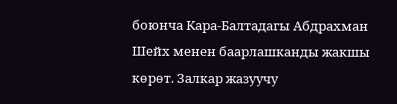боюнча Кара-Балтадагы Абдрахман Шейх менен баарлашканды жакшы көрөт. Залкар жазуучу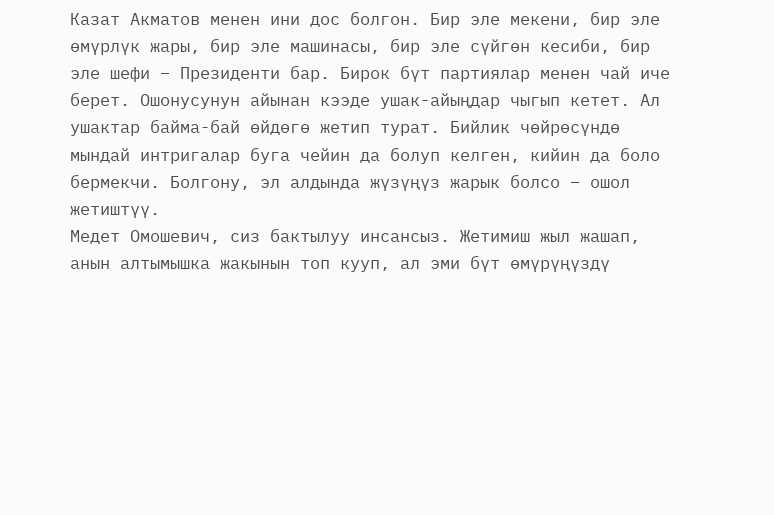Казат Акматов менен ини дос болгон. Бир эле мекени, бир эле өмүрлүк жары, бир эле машинасы, бир эле сүйгөн кесиби, бир эле шефи – Президенти бар. Бирок бүт партиялар менен чай иче берет. Ошонусунун айынан кээде ушак-айыңдар чыгып кетет. Ал ушактар байма-бай өйдөгө жетип турат. Бийлик чөйрөсүндө мындай интригалар буга чейин да болуп келген, кийин да боло бермекчи. Болгону, эл алдында жүзүңүз жарык болсо – ошол жетиштүү.
Медет Омошевич, сиз бактылуу инсансыз. Жетимиш жыл жашап, анын алтымышка жакынын топ кууп, ал эми бүт өмүрүңүздү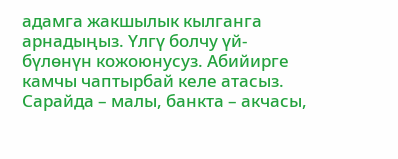адамга жакшылык кылганга арнадыңыз. Үлгү болчу үй-бүлөнүн кожоюнусуз. Абийирге камчы чаптырбай келе атасыз.
Сарайда – малы, банкта – акчасы,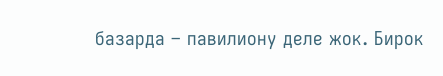базарда – павилиону деле жок. Бирок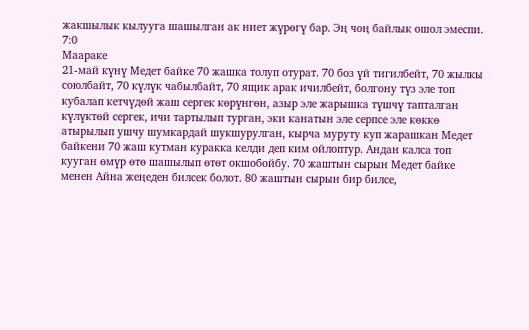жакшылык кылууга шашылган ак ниет жүрөгү бар. Эң чоң байлык ошол эмеспи.
7:0
Маараке
21-май күнү Медет байке 70 жашка толуп отурат. 70 боз үй тигилбейт, 70 жылкы союлбайт, 70 күлүк чабылбайт, 70 ящик арак ичилбейт, болгону түз эле топ кубалап кетчүдөй жаш сергек көрүнгөн, азыр эле жарышка түшчү тапталган күлүктөй сергек, ичи тартылып турган, эки канатын эле серпсе эле көккө атырылып ушчу шумкардай шукшурулган, кырча муруту куп жарашкан Медет байкени 70 жаш кутман куракка келди деп ким ойлоптур. Андан калса топ кууган өмүр өтө шашылып өтөт окшобойбу. 70 жаштын сырын Медет байке менен Айна жеңеден билсек болот. 80 жаштын сырын бир билсе,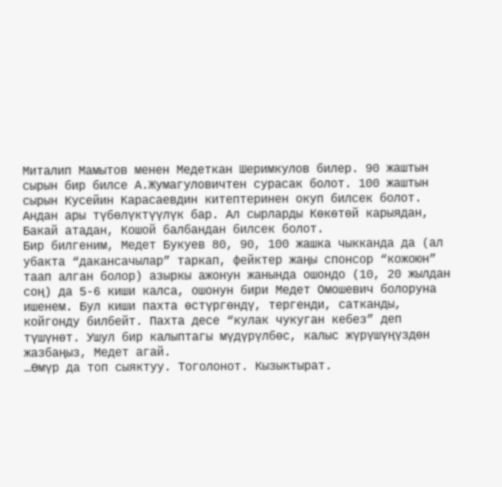Миталип Мамытов менен Медеткан Шеримкулов билер. 90 жаштын сырын бир билсе А.Жумагуловичтен сурасак болот. 100 жаштын сырын Кусейин Карасаевдин китептеринен окуп билсек болот. Андан ары түбөлүктүүлүк бар. Ал сырларды Көкөтөй карыядан, Бакай атадан, Кошой балбандан билсек болот.
Бир билгеним, Медет Букуев 80, 90, 100 жашка чыкканда да (ал убакта “дакансачылар” таркап, фейктер жаңы спонсор “кожоюн” таап алган болор) азыркы ажонун жанында ошондо (10, 20 жылдан соң) да 5-6 киши калса, ошонун бири Медет Омошевич болоруна ишенем. Бул киши пахта өстүргөндү, тергенди, сатканды, койгонду билбейт. Пахта десе “кулак чукуган кебез” деп түшүнөт. Ушул бир калыптагы мүдүрүлбөс, калыс жүрүшүңүздөн жазбаңыз, Медет агай.
…Өмүр да топ сыяктуу. Тоголонот. Кызыктырат.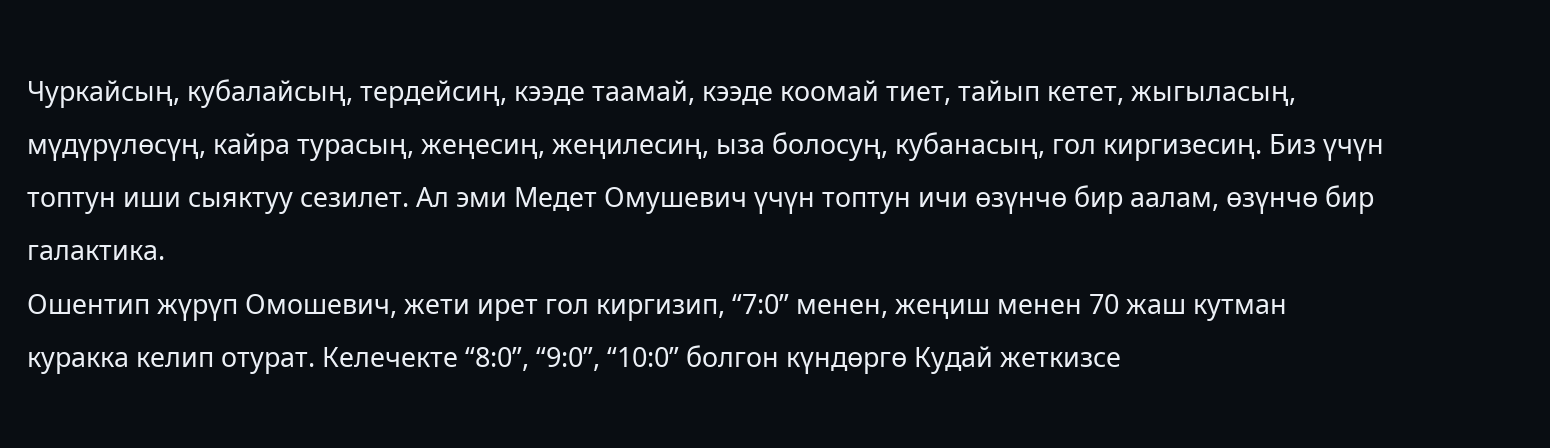Чуркайсың, кубалайсың, тердейсиң, кээде таамай, кээде коомай тиет, тайып кетет, жыгыласың, мүдүрүлөсүң, кайра турасың, жеңесиң, жеңилесиң, ыза болосуң, кубанасың, гол киргизесиң. Биз үчүн топтун иши сыяктуу сезилет. Ал эми Медет Омушевич үчүн топтун ичи өзүнчө бир аалам, өзүнчө бир галактика.
Ошентип жүрүп Омошевич, жети ирет гол киргизип, “7:0” менен, жеңиш менен 70 жаш кутман куракка келип отурат. Келечекте “8:0”, “9:0”, “10:0” болгон күндөргө Кудай жеткизсе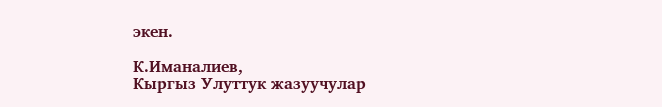экен.

К.Иманалиев,
Кыргыз Улуттук жазуучулар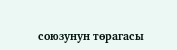союзунун төрагасы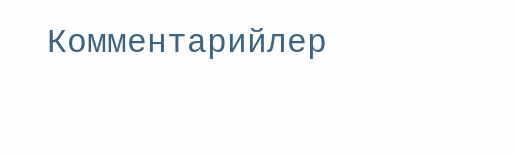Комментарийлер